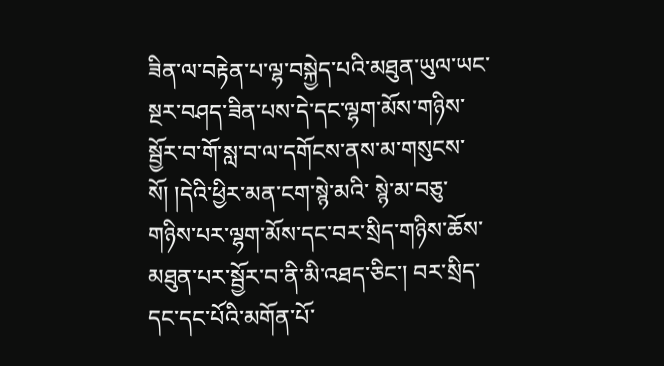ཟིན་ལ་བརྟེན་པ་ལྷ་བསྐྱེད་པའི་མཐུན་ཡུལ་ཡང་སྔར་བཤད་ཟིན་པས་དེ་དང་ལྷག་མོས་གཉིས་སྦྱོར་བ་གོ་སླ་བ་ལ་དགོངས་ནས་མ་གསུངས་སོ། །དེའི་ཕྱིར་མན་ངག་སྙེ་མའི་ སྙེ་མ་བཅུ་གཉིས་པར་ལྷག་མོས་དང་བར་སྲིད་གཉིས་ཆོས་མཐུན་པར་སྦྱོར་བ་ནི་མི་འཐད་ཅིང་། བར་སྲིད་དང་དང་པོའི་མགོན་པོ་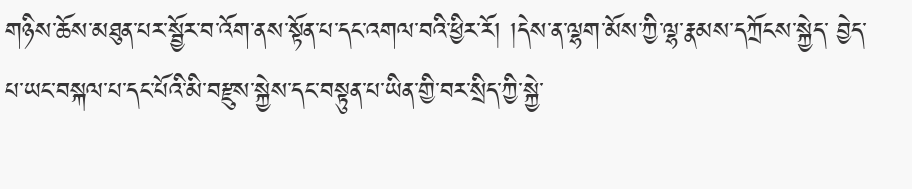གཉིས་ཆོས་མཐུན་པར་སྦྱོར་བ་འོག་ནས་སྟོན་པ་དང་འགལ་བའི་ཕྱིར་རོ། །དེས་ན་ལྷག་མོས་ཀྱི་ལྷ་རྣམས་དཀྲོངས་སྐྱེད་ བྱེད་པ་ཡང་བསྐལ་པ་དང་པོའི་མི་བརྫུས་སྐྱེས་དང་བསྟུན་པ་ཡིན་གྱི་བར་སྲིད་ཀྱི་སྐྱེ་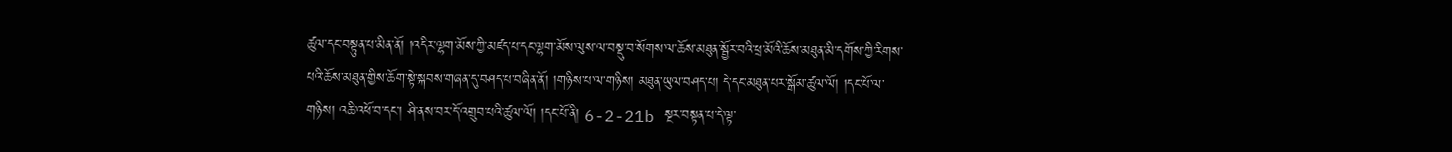ཚུལ་དང་བསྟུན་པ་མིན་ནོ། །འདིར་ལྷག་མོས་ཀྱི་མཛད་པ་དང་ལྷག་མོས་ལུས་ལ་བསྡུ་བ་སོགས་ལ་ཆོས་མཐུན་སྦྱོར་བའི་ཕྲ་མོའི་ཆོས་མཐུན་མི་དགོས་ཀྱི་རིགས་ པའི་ཆོས་མཐུན་གྱིས་ཆོག་སྟེ་སྐབས་གཞན་དུ་བཤད་པ་བཞིན་ནོ། །གཉིས་པ་ལ་གཉིས། མཐུན་ཡུལ་བཤད་པ། དེ་དང་མཐུན་པར་སྒོམ་ཚུལ་ལོ། །དང་པོ་ལ་གཉིས། འཆི་འཕོ་བ་དང་། ཤི་ནས་བར་དོ་འགྲུབ་པའི་ཚུལ་ལོ། །དང་པོ་ནི། 6-2-21b སྔར་བསྟན་པ་དེ་ལྟ་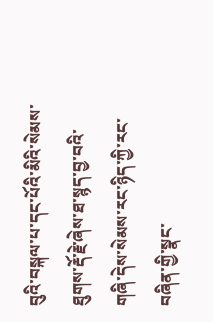བུའི་བསྐལ་པ་དང་པོའི་མིའི་སེམས་ཐུགས་རྡོ་རྗེ་ཞེས་ཐ་སྙད་བྱ་བའི་གཞི་དེས་སེམས་རང་ཉིད་ཀྱི་རང་བཞིན་གྱི་སྣང་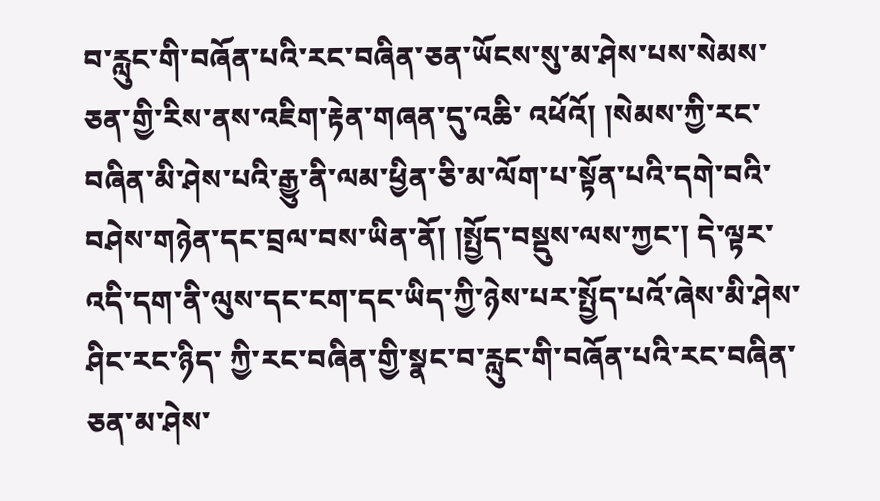བ་རླུང་གི་བཞོན་པའི་རང་བཞིན་ཅན་ཡོངས་སུ་མ་ཤེས་པས་སེམས་ཅན་གྱི་རིས་ནས་འཇིག་རྟེན་གཞན་དུ་འཆི་ འཕོའོ། །སེམས་ཀྱི་རང་བཞིན་མི་ཤེས་པའི་རྒྱུ་ནི་ལམ་ཕྱིན་ཅི་མ་ལོག་པ་སྟོན་པའི་དགེ་བའི་བཤེས་གཉེན་དང་བྲལ་བས་ཡིན་ནོ། །སྤྱོད་བསྡུས་ལས་ཀྱང་། དེ་ལྟར་འདི་དག་ནི་ལུས་དང་ངག་དང་ཡིད་ཀྱི་ཉེས་པར་སྤྱོད་པའོ་ཞེས་མི་ཤེས་ཤིང་རང་ཉིད་ ཀྱི་རང་བཞིན་གྱི་སྣང་བ་རླུང་གི་བཞོན་པའི་རང་བཞིན་ཅན་མ་ཤེས་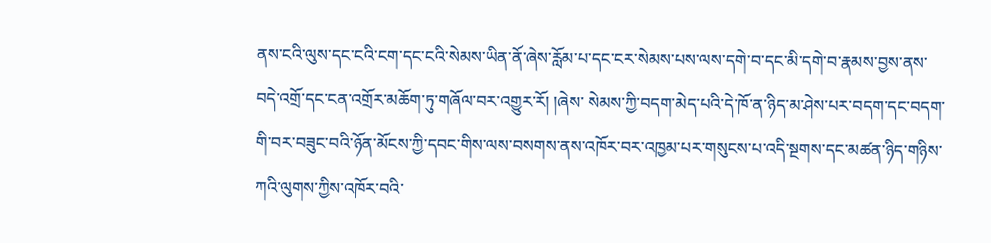ནས་ངའི་ལུས་དང་ངའི་ངག་དང་ངའི་སེམས་ཡིན་ནོ་ཞེས་རློམ་པ་དང་ངར་སེམས་པས་ལས་དགེ་བ་དང་མི་དགེ་བ་རྣམས་བྱས་ནས་བདེ་འགྲོ་དང་ངན་འགྲོར་མཆོག་ཏུ་གཞོལ་བར་འགྱུར་རོ། །ཞེས་ སེམས་ཀྱི་བདག་མེད་པའི་དེ་ཁོ་ན་ཉིད་མ་ཤེས་པར་བདག་དང་བདག་གི་བར་བཟུང་བའི་ཉོན་མོངས་ཀྱི་དབང་གིས་ལས་བསགས་ནས་འཁོར་བར་འཁྱམ་པར་གསུངས་པ་འདི་སྔགས་དང་མཚན་ཉིད་གཉིས་ཀའི་ལུགས་ཀྱིས་འཁོར་བའི་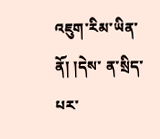འཇུག་རིམ་ཡིན་ནོ། །དེས་ ན་སྲིད་པར་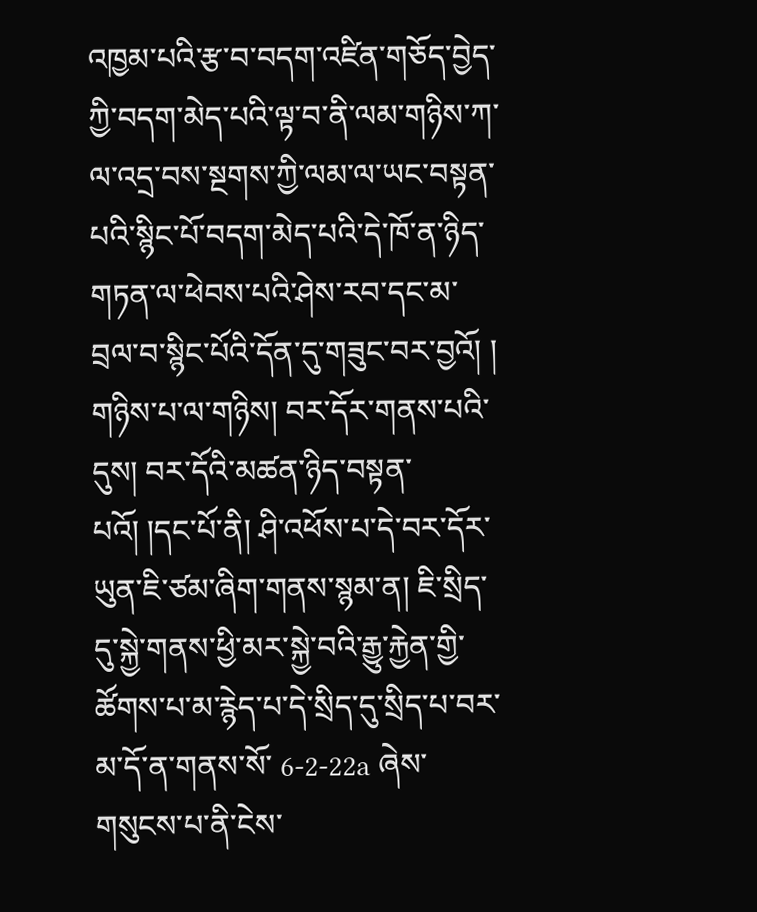འཁྱམ་པའི་རྩ་བ་བདག་འཛིན་གཅོད་བྱེད་ཀྱི་བདག་མེད་པའི་ལྟ་བ་ནི་ལམ་གཉིས་ཀ་ལ་འདྲ་བས་སྔགས་ཀྱི་ལམ་ལ་ཡང་བསྟན་པའི་སྙིང་པོ་བདག་མེད་པའི་དེ་ཁོ་ན་ཉིད་གཏན་ལ་ཕེབས་པའི་ཤེས་རབ་དང་མ་བྲལ་བ་སྙིང་པོའི་དོན་དུ་གཟུང་བར་བྱའོ། ། གཉིས་པ་ལ་གཉིས། བར་དོར་གནས་པའི་དུས། བར་དོའི་མཚན་ཉིད་བསྟན་པའོ། །དང་པོ་ནི། ཤི་འཕོས་པ་དེ་བར་དོར་ཡུན་ཇི་ཙམ་ཞིག་གནས་སྙམ་ན། ཇི་སྲིད་དུ་སྐྱེ་གནས་ཕྱི་མར་སྐྱེ་བའི་རྒྱུ་རྐྱེན་གྱི་ཚོགས་པ་མ་རྙེད་པ་དེ་སྲིད་དུ་སྲིད་པ་བར་མ་དོ་ན་གནས་སོ་ 6-2-22a ཞེས་གསུངས་པ་ནི་ངེས་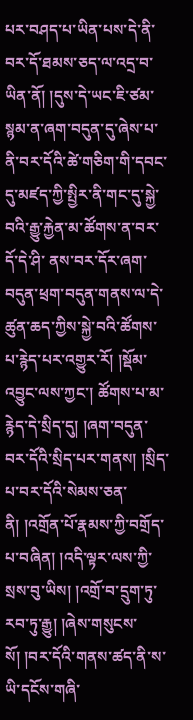པར་བཤད་པ་ཡིན་པས་དེ་ནི་བར་དོ་ཐམས་ཅད་ལ་འདྲ་བ་ཡིན་ནོ། །དུས་དེ་ཡང་ཇི་ཙམ་སྙམ་ན་ཞག་བདུན་དུ་ཞེས་པ་ནི་བར་དོའི་ཚེ་གཅིག་གི་དབང་དུ་མཛད་ཀྱི་སྤྱིར་ནི་གང་དུ་སྐྱེ་བའི་རྒྱུ་རྐྱེན་མ་ཚོགས་ན་བར་དོ་དེ་ཤི་ ནས་བར་དོར་ཞག་བདུན་ཕྲག་བདུན་གནས་ལ་དེ་ཚུན་ཆད་ཀྱིས་སྐྱེ་བའི་ཚོགས་པ་རྙེད་པར་འགྱུར་རོ། །སྡོམ་འབྱུང་ལས་ཀྱང་། ཚོགས་པ་མ་རྙེད་དེ་སྲིད་དུ། །ཞག་བདུན་བར་དོའི་སྲིད་པར་གནས། །སྲིད་པ་བར་དོའི་སེམས་ཅན་ནི། །འགྲོན་པོ་རྣམས་ཀྱི་བགྲོད་ པ་བཞིན། །འདི་ལྟར་ལས་ཀྱི་སྲས་བུ་ཡིས། །འགྲོ་བ་དྲུག་ཏུ་རབ་ཏུ་རྒྱུ། །ཞེས་གསུངས་སོ། །བར་དོའི་གནས་ཚད་ནི་ས་ཡི་དངོས་གཞི་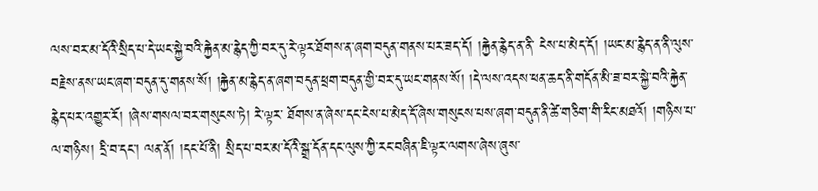ལས་བར་མ་དོའི་སྲིད་པ་དེ་ཡང་སྐྱེ་བའི་རྐྱེན་མ་རྙེད་ཀྱི་བར་དུ་རེ་ལྟར་ཐོགས་ན་ཞག་བདུན་གནས་པར་ཟད་དོ། །རྐྱེན་རྙེད་ན་ནི་ ངེས་པ་མེད་དོ། །ཡང་མ་རྙེད་ན་ནི་ལུས་བརྗེས་ནས་ཡང་ཞག་བདུན་དུ་གནས་སོ། །རྐྱེན་མ་རྙེད་ན་ཞག་བདུན་ཕྲག་བདུན་གྱི་བར་དུ་ཡང་གནས་སོ། །དེ་ལས་འདས་ཕན་ཆད་ནི་གདོན་མི་ཟ་བར་སྐྱེ་བའི་རྐྱེན་རྙེད་པར་འགྱུར་རོ། །ཞེས་གསལ་བར་གསུངས་ཏེ། རེ་ལྟར་ ཐོགས་ན་ཞེས་དང་ངེས་པ་མེད་དོ་ཞེས་གསུངས་པས་ཞག་བདུན་ནི་ཚེ་གཅིག་གི་རིང་མཐའོ། །གཉིས་པ་ལ་གཉིས། དྲི་བ་དང་། ལན་ནོ། །དང་པོ་ནི། སྲིད་པ་བར་མ་དོའི་སྒྲ་དོན་དང་ལུས་ཀྱི་རང་བཞིན་ཇི་ལྟར་ལགས་ཞེས་ཞུས་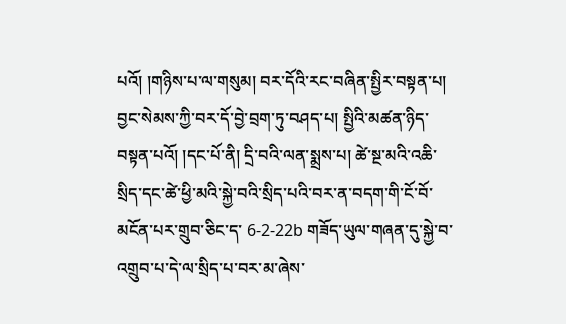པའོ། །གཉིས་པ་ལ་གསུམ། བར་དོའི་རང་བཞིན་སྤྱིར་བསྟན་པ། བྱང་སེམས་ཀྱི་བར་དོ་བྱེ་བྲག་ཏུ་བཤད་པ། སྤྱིའི་མཚན་ཉིད་བསྟན་པའོ། །དང་པོ་ནི། དྲི་བའི་ལན་སྨྲས་པ། ཚེ་སྔ་མའི་འཆི་སྲིད་དང་ཚེ་ཕྱི་མའི་སྐྱེ་བའི་སྲིད་པའི་བར་ན་བདག་གི་ངོ་བོ་མངོན་པར་གྲུབ་ཅིང་ད་ 6-2-22b གཟོད་ཡུལ་གཞན་དུ་སྐྱེ་བ་འགྲུབ་པ་དེ་ལ་སྲིད་པ་བར་མ་ཞེས་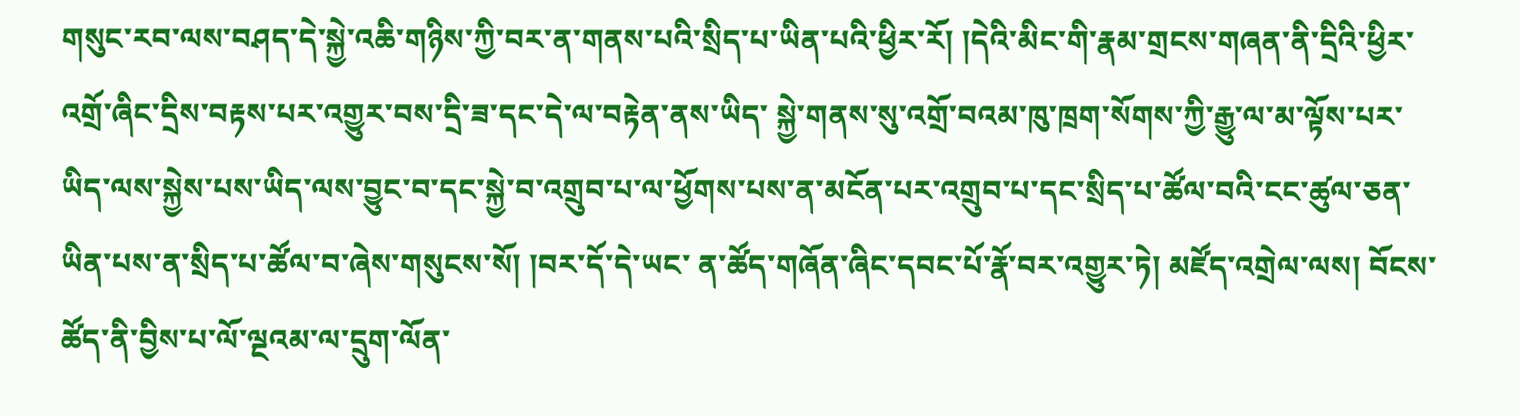གསུང་རབ་ལས་བཤད་དེ་སྐྱེ་འཆི་གཉིས་ཀྱི་བར་ན་གནས་པའི་སྲིད་པ་ཡིན་པའི་ཕྱིར་རོ། །དེའི་མིང་གི་རྣམ་གྲངས་གཞན་ནི་དྲིའི་ཕྱིར་འགྲོ་ཞིང་དྲིས་བརྟས་པར་འགྱུར་བས་དྲི་ཟ་དང་དེ་ལ་བརྟེན་ནས་ཡིད་ སྐྱེ་གནས་སུ་འགྲོ་བའམ་ཁུ་ཁྲག་སོགས་ཀྱི་རྒྱུ་ལ་མ་ལྟོས་པར་ཡིད་ལས་སྐྱེས་པས་ཡིད་ལས་བྱུང་བ་དང་སྐྱེ་བ་འགྲུབ་པ་ལ་ཕྱོགས་པས་ན་མངོན་པར་འགྲུབ་པ་དང་སྲིད་པ་ཚོལ་བའི་ངང་ཚུལ་ཅན་ཡིན་པས་ན་སྲིད་པ་ཚོལ་བ་ཞེས་གསུངས་སོ། །བར་དོ་དེ་ཡང་ ན་ཚོད་གཞོན་ཞིང་དབང་པོ་རྣོ་བར་འགྱུར་ཏེ། མཛོད་འགྲེལ་ལས། བོངས་ཚོད་ནི་བྱིས་པ་ལོ་ལྔའམ་ལ་དྲུག་ལོན་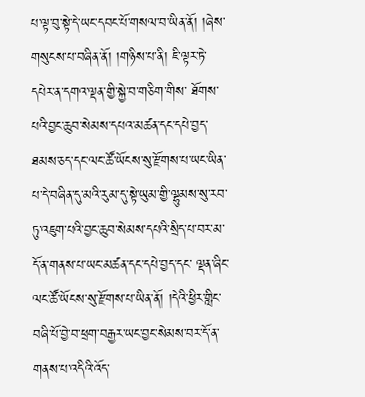པ་ལྟ་བུ་སྟེ་དེ་ཡང་དབང་པོ་གསལ་བ་ཡིན་ནོ། །ཞེས་གསུངས་པ་བཞིན་ནོ། །གཉིས་པ་ནི། ཇི་ལྟར་ཏེ་དཔེར་ན་དགའ་ལྡན་གྱི་སྐྱེ་བ་གཅིག་གིས་ ཐོགས་པའི་བྱང་ཆུབ་སེམས་དཔའ་མཚན་དང་དཔེ་བྱད་ཐམས་ཅད་དང་ལང་ཚོ་ཡོངས་སུ་རྫོགས་པ་ཡང་ཡིན་པ་དེ་བཞིན་དུ་མའི་རུམ་དུ་སྟེ་ཡུམ་གྱི་ལྷུམས་སུ་རབ་ཏུ་འཇུག་པའི་བྱང་ཆུབ་སེམས་དཔའི་སྲིད་པ་བར་མ་དོ་ན་གནས་པ་ཡང་མཚན་དང་དཔེ་བྱད་དང་ ལྡན་ཞིང་ལང་ཚོ་ཡོངས་སུ་རྫོགས་པ་ཡིན་ནོ། །དེའི་ཕྱིར་གླིང་བཞི་པོ་བྱེ་བ་ཕྲག་བརྒྱར་ཡང་བྱང་སེམས་བར་དོ་ན་གནས་པ་འདིའི་འོད་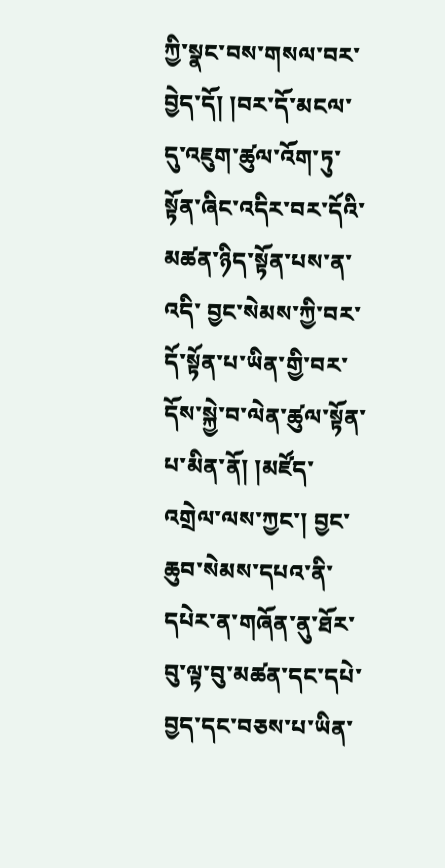ཀྱི་སྣང་བས་གསལ་བར་བྱེད་དོ། །བར་དོ་མངལ་དུ་འཇུག་ཚུལ་འོག་ཏུ་སྟོན་ཞིང་འདིར་བར་དོའི་མཚན་ཉིད་སྟོན་པས་ན་འདི་ བྱང་སེམས་ཀྱི་བར་དོ་སྟོན་པ་ཡིན་གྱི་བར་དོས་སྐྱེ་བ་ལེན་ཚུལ་སྟོན་པ་མིན་ནོ། །མཛོད་འགྲེལ་ལས་ཀྱང་། བྱང་ཆུབ་སེམས་དཔའ་ནི་དཔེར་ན་གཞོན་ནུ་ཐོར་བུ་ལྟ་བུ་མཚན་དང་དཔེ་བྱད་དང་བཅས་པ་ཡིན་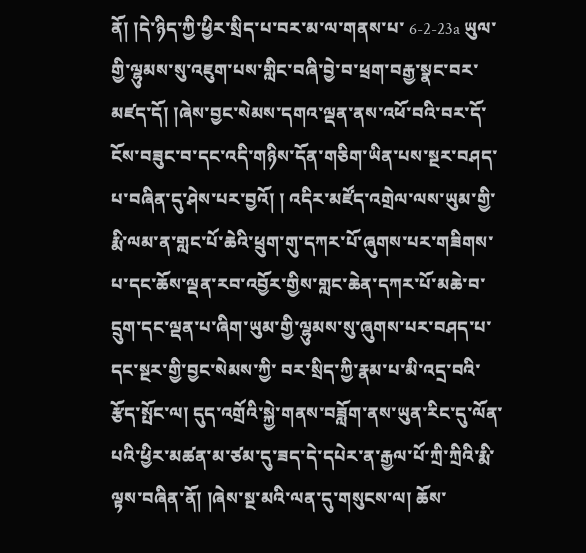ནོ། །དེ་ཉིད་ཀྱི་ཕྱིར་སྲིད་པ་བར་མ་ལ་གནས་པ་ 6-2-23a ཡུལ་གྱི་ལྷུམས་སུ་འཇུག་པས་གླིང་བཞི་བྱེ་བ་ཕྲག་བརྒྱ་སྣང་བར་མཛད་དོ། །ཞེས་བྱང་སེམས་དགའ་ལྡན་ནས་འཕོ་བའི་བར་དོ་ངོས་བཟུང་བ་དང་འདི་གཉིས་དོན་གཅིག་ཡིན་པས་སྔར་བཤད་པ་བཞིན་དུ་ཤེས་པར་བྱའོ། ། འདིར་མཛོད་འགྲེལ་ལས་ཡུམ་གྱི་རྨི་ལམ་ན་གླང་པོ་ཆེའི་ཕྲུག་གུ་དཀར་པོ་ཞུགས་པར་གཟིགས་པ་དང་ཆོས་ལྡན་རབ་འབྱོར་གྱིས་གླང་ཆེན་དཀར་པོ་མཆེ་བ་དྲུག་དང་ལྡན་པ་ཞིག་ཡུམ་གྱི་ལྷུམས་སུ་ཞུགས་པར་བཤད་པ་དང་སྔར་གྱི་བྱང་སེམས་ཀྱི་ བར་སྲིད་ཀྱི་རྣམ་པ་མི་འདྲ་བའི་རྩོད་སྤོང་ལ། དུད་འགྲོའི་སྐྱེ་གནས་བཟློག་ནས་ཡུན་རིང་དུ་ལོན་པའི་ཕྱིར་མཚན་མ་ཙམ་དུ་ཟད་དེ་དཔེར་ན་རྒྱལ་པོ་ཀྲི་ཀྲིའི་རྨི་ལྟས་བཞིན་ནོ། །ཞེས་སྔ་མའི་ལན་དུ་གསུངས་ལ། ཆོས་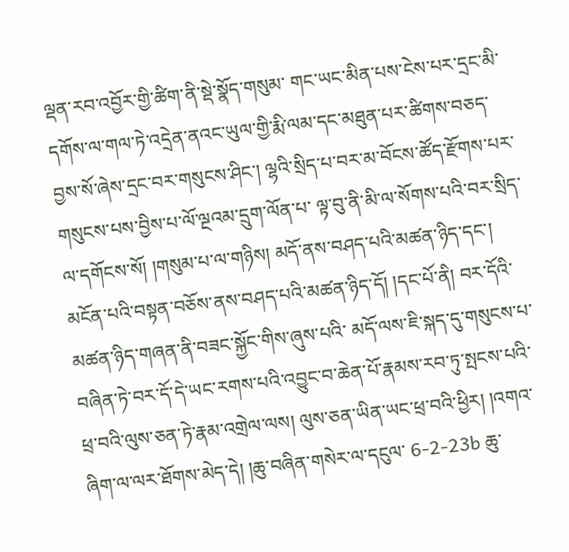ལྡན་རབ་འབྱོར་གྱི་ཚིག་ནི་སྡེ་སྣོད་གསུམ་ གང་ཡང་མིན་པས་ངེས་པར་དྲང་མི་དགོས་ལ་གལ་ཏེ་འདྲེན་ནའང་ཡུལ་གྱི་རྨི་ལམ་དང་མཐུན་པར་ཚིགས་བཅད་བྱས་སོ་ཞེས་དྲང་བར་གསུངས་ཤིང་། ལྷའི་སྲིད་པ་བར་མ་བོངས་ཚོད་རྫོགས་པར་གསུངས་པས་བྱིས་པ་ལོ་ལྔའམ་དྲུག་ལོན་པ་ ལྟ་བུ་ནི་མི་ལ་སོགས་པའི་བར་སྲིད་ལ་དགོངས་སོ། །གསུམ་པ་ལ་གཉིས། མདོ་ནས་བཤད་པའི་མཚན་ཉིད་དང་། མངོན་པའི་བསྟན་བཅོས་ནས་བཤད་པའི་མཚན་ཉིད་དོ། །དང་པོ་ནི། བར་དོའི་མཚན་ཉིད་གཞན་ནི་བཟང་སྐྱོང་གིས་ཞུས་པའི་ མདོ་ལས་ཇི་སྐད་དུ་གསུངས་པ་བཞིན་ཏེ་བར་དོ་དེ་ཡང་རགས་པའི་འབྱུང་བ་ཆེན་པོ་རྣམས་རབ་ཏུ་སྤངས་པའི་ཕྲ་བའི་ལུས་ཅན་ཏེ་རྣམ་འགྲེལ་ལས། ལུས་ཅན་ཡིན་ཡང་ཕྲ་བའི་ཕྱིར། །འགའ་ཞིག་ལ་ལར་ཐོགས་མེད་དེ། །ཆུ་བཞིན་གསེར་ལ་དངུལ་ 6-2-23b ཆུ་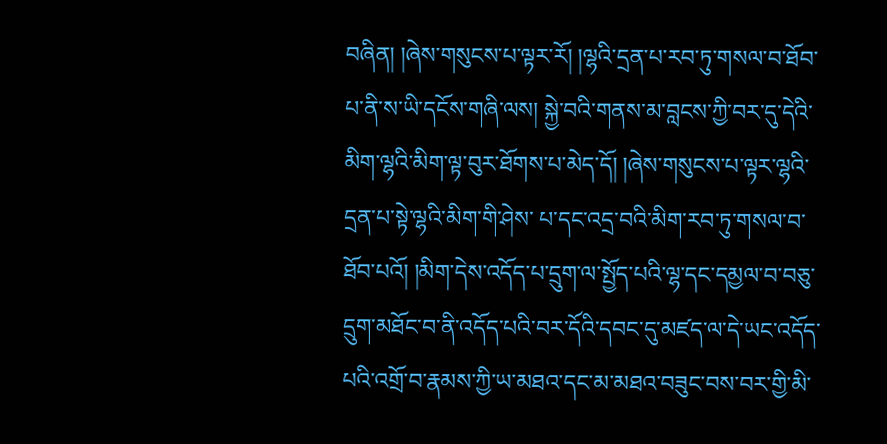བཞིན། །ཞེས་གསུངས་པ་ལྟར་རོ། །ལྷའི་དྲན་པ་རབ་ཏུ་གསལ་བ་ཐོབ་པ་ནི་ས་ཡི་དངོས་གཞི་ལས། སྐྱེ་བའི་གནས་མ་བླངས་ཀྱི་བར་དུ་དེའི་མིག་ལྷའི་མིག་ལྟ་བུར་ཐོགས་པ་མེད་དོ། །ཞེས་གསུངས་པ་ལྟར་ལྷའི་དྲན་པ་སྟེ་ལྷའི་མིག་གི་ཤེས་ པ་དང་འདྲ་བའི་མིག་རབ་ཏུ་གསལ་བ་ཐོབ་པའོ། །མིག་དེས་འདོད་པ་དྲུག་ལ་སྤྱོད་པའི་ལྷ་དང་དམྱལ་བ་བཅུ་དྲུག་མཐོང་བ་ནི་འདོད་པའི་བར་དོའི་དབང་དུ་མཛད་ལ་དེ་ཡང་འདོད་པའི་འགྲོ་བ་རྣམས་ཀྱི་ཡ་མཐའ་དང་མ་མཐའ་བཟུང་བས་བར་གྱི་མི་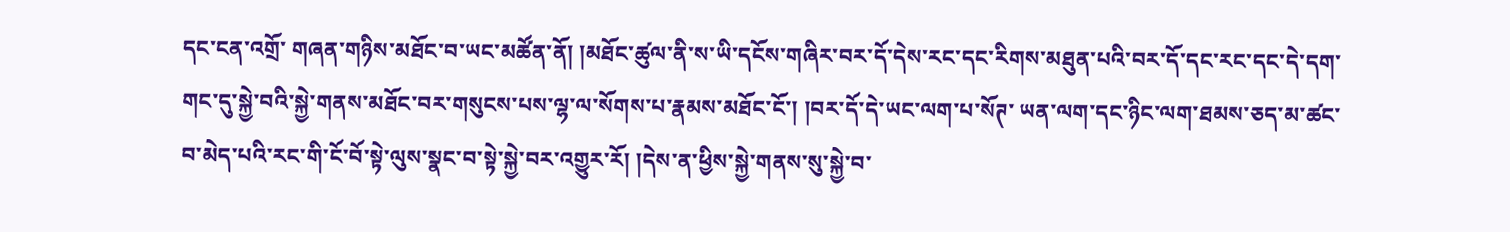དང་ངན་འགྲོ་ གཞན་གཉིས་མཐོང་བ་ཡང་མཚོན་ནོ། །མཐོང་ཚུལ་ནི་ས་ཡི་དངོས་གཞིར་བར་དོ་དེས་རང་དང་རིགས་མཐུན་པའི་བར་དོ་དང་རང་དང་དེ་དག་གང་དུ་སྐྱེ་བའི་སྐྱེ་གནས་མཐོང་བར་གསུངས་པས་ལྷ་ལ་སོགས་པ་རྣམས་མཐོང་ངོ་། །བར་དོ་དེ་ཡང་ལག་པ་སོཊ་ ཡན་ལག་དང་ཉིང་ལག་ཐམས་ཅད་མ་ཚང་བ་མེད་པའི་རང་གི་ངོ་བོ་སྟེ་ལུས་སྣང་བ་སྟེ་སྐྱེ་བར་འགྱུར་རོ། །དེས་ན་ཕྱིས་སྐྱེ་གནས་སུ་སྐྱེ་བ་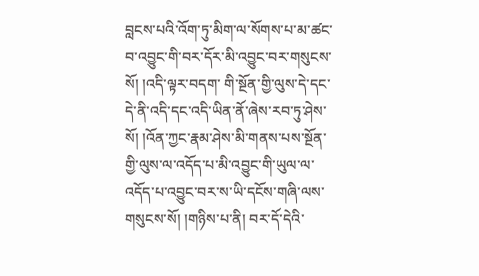བླངས་པའི་འོག་ཏུ་མིག་ལ་སོགས་པ་མ་ཚང་བ་འབྱུང་གི་བར་དོར་མི་འབྱུང་བར་གསུངས་སོ། །འདི་ལྟར་བདག་ གི་སྔོན་གྱི་ལུས་དེ་དང་དེ་ནི་འདི་དང་འདི་ཡིན་ནོ་ཞེས་རབ་ཏུ་ཤེས་སོ། །འོན་ཀྱང་རྣམ་ཤེས་མི་གནས་པས་སྔོན་གྱི་ལུས་ལ་འདོད་པ་མི་འབྱུང་གི་ཡུལ་ལ་འདོད་པ་འབྱུང་བར་ས་ཡི་དངོས་གཞི་ལས་གསུངས་སོ། །གཉིས་པ་ནི། བར་དོ་དེའི་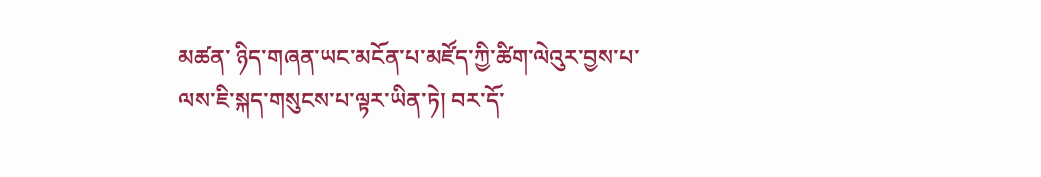མཚན་ ཉིད་གཞན་ཡང་མངོན་པ་མཛོད་ཀྱི་ཚིག་ལེའུར་བྱས་པ་ལས་ཇི་སྐད་གསུངས་པ་ལྟར་ཡིན་ཏེ། བར་དོ་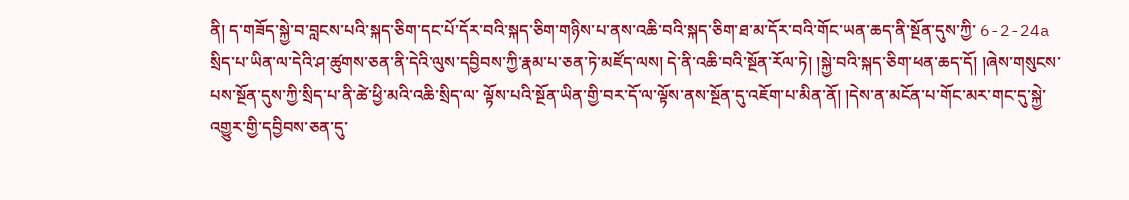ནི། ད་གཟོད་སྐྱེ་བ་བླངས་པའི་སྐད་ཅིག་དང་པོ་དོར་བའི་སྐད་ཅིག་གཉིས་པ་ནས་འཆི་བའི་སྐད་ཅིག་ཐ་མ་དོར་བའི་གོང་ཡན་ཆད་ནི་སྔོན་དུས་ཀྱི་ 6-2-24a སྲིད་པ་ཡིན་ལ་དེའི་ཤ་ཚུགས་ཅན་ནི་དེའི་ལུས་དབྱིབས་ཀྱི་རྣམ་པ་ཅན་ཏེ་མཛོད་ལས། དེ་ནི་འཆི་བའི་སྔོན་རོལ་ཏེ། །སྐྱེ་བའི་སྐད་ཅིག་ཕན་ཆད་དོ། །ཞེས་གསུངས་པས་སྔོན་དུས་ཀྱི་སྲིད་པ་ནི་ཚེ་ཕྱི་མའི་འཆི་སྲིད་ལ་ ལྟོས་པའི་སྔོན་ཡིན་གྱི་བར་དོ་ལ་ལྟོས་ནས་སྔོན་དུ་འཇོག་པ་མིན་ནོ། །དེས་ན་མངོན་པ་གོང་མར་གང་དུ་སྐྱེ་འགྱུར་གྱི་དབྱིབས་ཅན་དུ་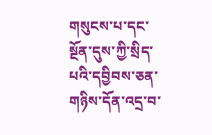གསུངས་པ་དང་སྔོན་དུས་ཀྱི་སྲིད་པའི་དབྱིབས་ཅན་གཉིས་དོན་འདྲ་བ་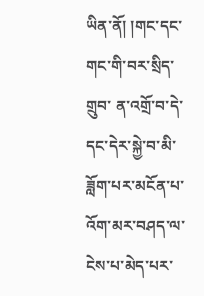ཡིན་ནོ། །གང་དང་གང་གི་བར་སྲིད་གྲུབ་ ན་འགྲོ་བ་དེ་དང་དེར་སྐྱེ་བ་མི་ཟློག་པར་མངོན་པ་འོག་མར་བཤད་ལ་ངེས་པ་མེད་པར་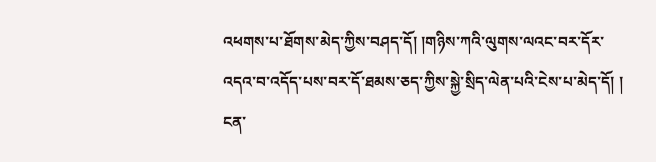འཕགས་པ་ཐོགས་མེད་ཀྱིས་བཤད་དོ། །གཉིས་ཀའི་ལུགས་ལའང་བར་དོར་འདའ་བ་འདོད་པས་བར་དོ་ཐམས་ཅད་ཀྱིས་སྐྱེ་སྲིད་ལེན་པའི་ངེས་པ་མེད་དོ། ། ངན་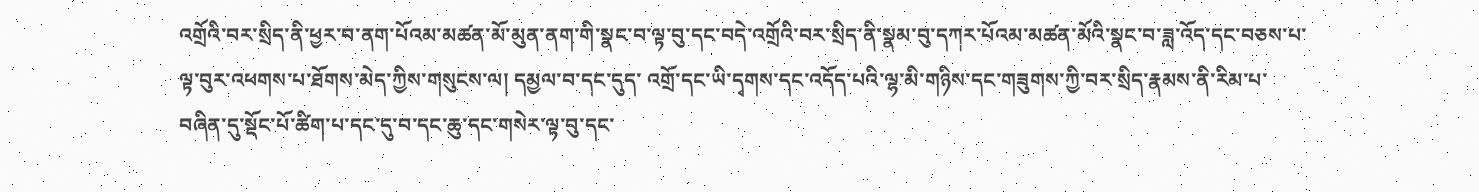འགྲོའི་བར་སྲིད་ནི་ཕྱར་བ་ནག་པོའམ་མཚན་མོ་མུན་ནག་གི་སྣང་བ་ལྟ་བུ་དང་བདེ་འགྲོའི་བར་སྲིད་ནི་སྣམ་བུ་དཀར་པོའམ་མཚན་མོའི་སྣང་བ་ཟླ་འོད་དང་བཅས་པ་ལྟ་བུར་འཕགས་པ་ཐོགས་མེད་ཀྱིས་གསུངས་ལ། དམྱལ་བ་དང་དུད་ འགྲོ་དང་ཡི་དྭགས་དང་འདོད་པའི་ལྷ་མི་གཉིས་དང་གཟུགས་ཀྱི་བར་སྲིད་རྣམས་ནི་རིམ་པ་བཞིན་དུ་སྡོང་པོ་ཚིག་པ་དང་དུ་བ་དང་ཆུ་དང་གསེར་ལྟ་བུ་དང་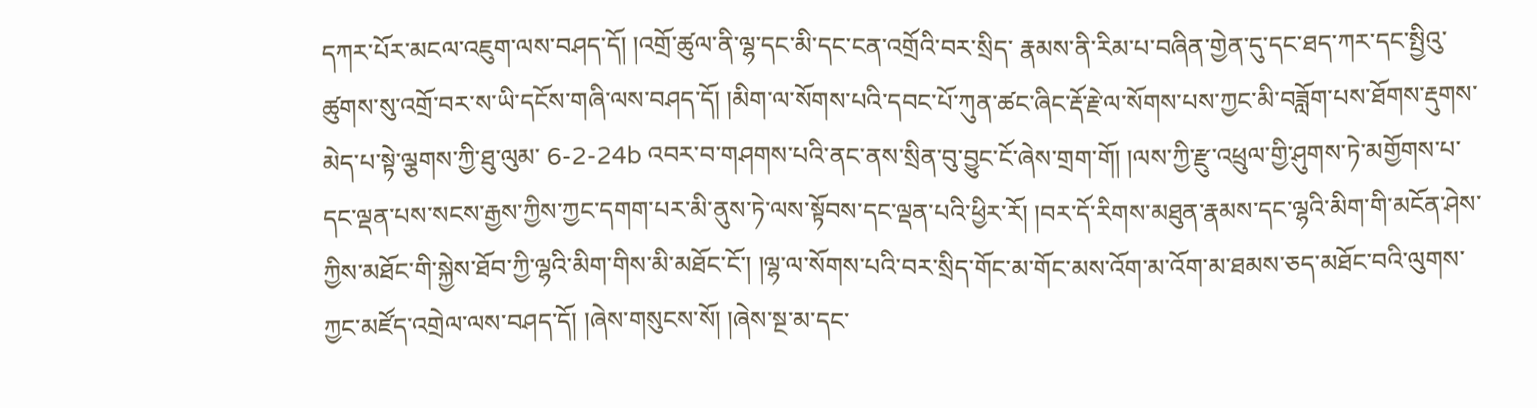དཀར་པོར་མངལ་འཇུག་ལས་བཤད་དོ། །འགྲོ་ཚུལ་ནི་ལྷ་དང་མི་དང་ངན་འགྲོའི་བར་སྲིད་ རྣམས་ནི་རིམ་པ་བཞིན་གྱེན་དུ་དང་ཐད་ཀར་དང་སྤྱིའུ་ཚུགས་སུ་འགྲོ་བར་ས་ཡི་དངོས་གཞི་ལས་བཤད་དོ། །མིག་ལ་སོགས་པའི་དབང་པོ་ཀུན་ཚང་ཞིང་རྡོ་རྗེ་ལ་སོགས་པས་ཀྱང་མི་བཟློག་པས་ཐོགས་རྡུགས་མེད་པ་སྟེ་ལྕགས་ཀྱི་ཐུ་ལུམ་ 6-2-24b འབར་བ་གཤགས་པའི་ནང་ནས་སྲིན་བུ་བྱུང་ངོ་ཞེས་གྲག་གོ། །ལས་ཀྱི་རྫུ་འཕྲུལ་གྱི་ཤུགས་ཏེ་མགྱོགས་པ་དང་ལྡན་པས་སངས་རྒྱས་ཀྱིས་ཀྱང་དགག་པར་མི་ནུས་ཏེ་ལས་སྟོབས་དང་ལྡན་པའི་ཕྱིར་རོ། །བར་དོ་རིགས་མཐུན་རྣམས་དང་ལྷའི་མིག་གི་མངོན་ཤེས་ ཀྱིས་མཐོང་གི་སྐྱེས་ཐོབ་ཀྱི་ལྷའི་མིག་གིས་མི་མཐོང་ངོ་། །ལྷ་ལ་སོགས་པའི་བར་སྲིད་གོང་མ་གོང་མས་འོག་མ་འོག་མ་ཐམས་ཅད་མཐོང་བའི་ལུགས་ཀྱང་མཛོད་འགྲེལ་ལས་བཤད་དོ། །ཞེས་གསུངས་སོ། །ཞེས་སྔ་མ་དང་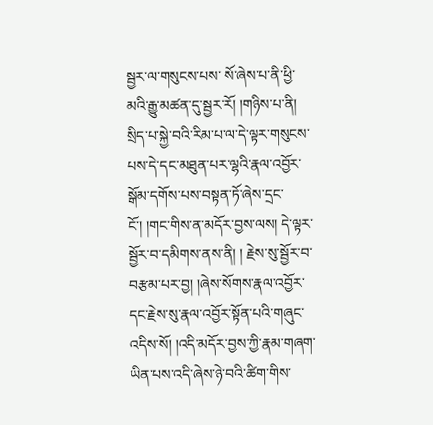སྦྱར་ལ་གསུངས་པས་ སོ་ཞེས་པ་ནི་ཕྱི་མའི་རྒྱུ་མཚན་དུ་སྦྱར་རོ། །གཉིས་པ་ནི། སྲིད་པ་སྐྱེ་བའི་རིམ་པ་ལ་དེ་ལྟར་གསུངས་པས་དེ་དང་མཐུན་པར་ལྷའི་རྣལ་འབྱོར་སྒོམ་དགོས་པས་བསྟན་ཏོ་ཞེས་དྲང་ངོ་། །གང་གིས་ན་མདོར་བྱས་ལས། དེ་ལྟར་སྦྱོར་བ་དམིགས་ནས་ནི། ། རྗེས་སུ་སྦྱོར་བ་བརྩམ་པར་བྱ། །ཞེས་སོགས་རྣལ་འབྱོར་དང་རྗེས་སུ་རྣལ་འབྱོར་སྟོན་པའི་གཞུང་འདིས་སོ། །འདི་མདོར་བྱས་ཀྱི་རྣམ་གཞག་ཡིན་པས་འདི་ཞེས་ཉེ་བའི་ཚིག་གིས་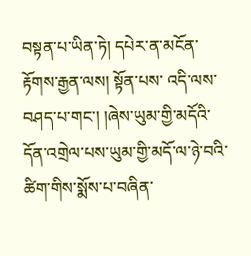བསྟན་པ་ཡིན་ཏེ། དཔེར་ན་མངོན་རྟོགས་རྒྱན་ལས། སྟོན་པས་ འདི་ལས་བཤད་པ་གང་། །ཞེས་ཡུམ་གྱི་མདོའི་དོན་འགྲེལ་པས་ཡུམ་གྱི་མདོ་ལ་ཉེ་བའི་ཚིག་གིས་སྨོས་པ་བཞིན་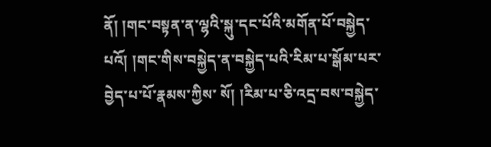ནོ། །གང་བསྟན་ན་ལྷའི་སྐུ་དང་པོའི་མགོན་པོ་བསྐྱེད་པའོ། །གང་གིས་བསྐྱེད་ན་བསྐྱེད་པའི་རིམ་པ་སྒོམ་པར་བྱེད་པ་པོ་རྣམས་ཀྱིས་ སོ། །རིམ་པ་ཅི་འདྲ་བས་བསྐྱེད་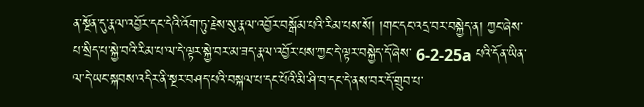ན་སྔོན་དུ་རྣལ་འབྱོར་དང་དེའི་འོག་ཏུ་རྗེས་སུ་རྣལ་འབྱོར་བསྒོམ་པའི་རིམ་པས་སོ། །གང་དང་འདྲ་བར་བསྐྱེད་ན། ཀྱང་ཞེས་པ་སྲིད་པ་སྐྱེ་བའི་རིམ་པ་ལ་དེ་ལྟར་སྐྱེ་བར་མ་ཟད་རྣལ་འབྱོར་པས་ཀྱང་དེ་ལྟར་བསྐྱེད་དོ་ཞེས་ 6-2-25a པའི་དོན་ཡིན་ལ་དེ་ཡང་སྐབས་འདིར་ནི་སྔར་བཤད་པའི་བསྐལ་པ་དང་པོའི་མི་ཤི་བ་དང་དེ་ནས་བར་དོ་གྲུབ་པ་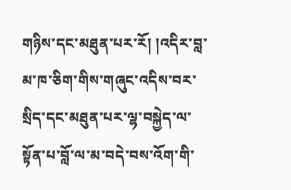གཉིས་དང་མཐུན་པར་རོ། །འདིར་བླ་མ་ཁ་ཅིག་གིས་གཞུང་འདིས་བར་སྲིད་དང་མཐུན་པར་ལྷ་བསྐྱེད་ལ་ སྟོན་པ་བློ་ལ་མ་བདེ་བས་འོག་གི་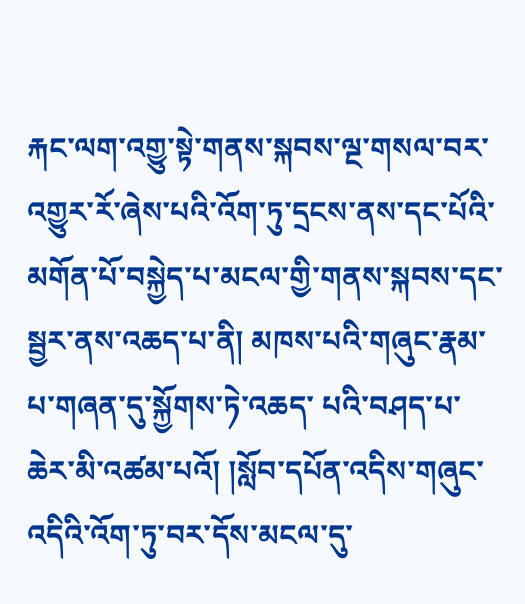རྐང་ལག་འགྱུ་སྟེ་གནས་སྐབས་ལྔ་གསལ་བར་འགྱུར་རོ་ཞེས་པའི་འོག་ཏུ་དྲངས་ནས་དང་པོའི་མགོན་པོ་བསྐྱེད་པ་མངལ་གྱི་གནས་སྐབས་དང་སྦྱར་ནས་འཆད་པ་ནི། མཁས་པའི་གཞུང་རྣམ་པ་གཞན་དུ་སྐྱོགས་ཏེ་འཆད་ པའི་བཤད་པ་ཆེར་མི་འཚམ་པའོ། །སློབ་དཔོན་འདིས་གཞུང་འདིའི་འོག་ཏུ་བར་དོས་མངལ་དུ་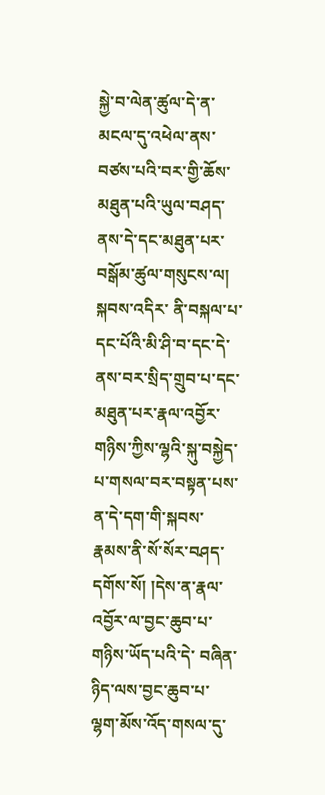སྐྱེ་བ་ལེན་ཚུལ་དེ་ན་མངལ་དུ་འཕེལ་ནས་བཙས་པའི་བར་གྱི་ཆོས་མཐུན་པའི་ཡུལ་བཤད་ནས་དེ་དང་མཐུན་པར་བསྒོམ་ཚུལ་གསུངས་ལ། སྐབས་འདིར་ ནི་བསྐལ་པ་དང་པོའི་མི་ཤི་བ་དང་དེ་ནས་བར་སྲིད་གྲུབ་པ་དང་མཐུན་པར་རྣལ་འབྱོར་གཉིས་ཀྱིས་ལྷའི་སྐུ་བསྐྱེད་པ་གསལ་བར་བསྟན་པས་ན་དེ་དག་གི་སྐབས་རྣམས་ནི་སོ་སོར་བཤད་དགོས་སོ། །དེས་ན་རྣལ་འབྱོར་ལ་བྱང་ཆུབ་པ་གཉིས་ཡོད་པའི་དེ་ བཞིན་ཉིད་ལས་བྱང་ཆུབ་པ་ལྷག་མོས་འོད་གསལ་དུ་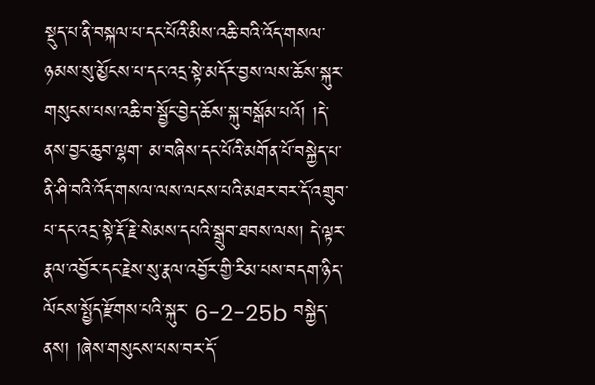སྡུད་པ་ནི་བསྐལ་པ་དང་པོའི་མིས་འཆི་བའི་འོད་གསལ་ཉམས་སུ་མྱོངས་པ་དང་འདྲ་སྟེ་མདོར་བྱས་ལས་ཆོས་སྐུར་གསུངས་པས་འཆི་བ་སྦྱོང་བྱེད་ཆོས་སྐུ་བསྒོམ་པའོ། །དེ་ནས་བྱང་ཆུབ་ལྷག་ མ་བཞིས་དང་པོའི་མགོན་པོ་བསྐྱེད་པ་ནི་ཤི་བའི་འོད་གསལ་ལས་ལངས་པའི་མཐར་བར་དོ་འགྲུབ་པ་དང་འདྲ་སྟེ་རྡོ་རྗེ་སེམས་དཔའི་སྒྲུབ་ཐབས་ལས། དེ་ལྟར་རྣལ་འབྱོར་དང་རྗེས་སུ་རྣལ་འབྱོར་གྱི་རིམ་པས་བདག་ཉིད་ལོངས་སྤྱོད་རྫོགས་པའི་སྐུར་ 6-2-25b བསྐྱེད་ནས། །ཞེས་གསུངས་པས་བར་དོ་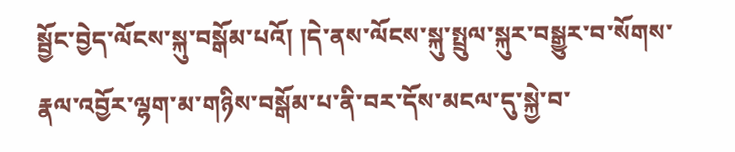སྦྱོང་བྱེད་ལོངས་སྐུ་བསྒོམ་པའོ། །དེ་ནས་ལོངས་སྐུ་སྤྲུལ་སྐུར་བསྒྱུར་བ་སོགས་རྣལ་འབྱོར་ལྷག་མ་གཉིས་བསྒོམ་པ་ནི་བར་དོས་མངལ་དུ་སྐྱེ་བ་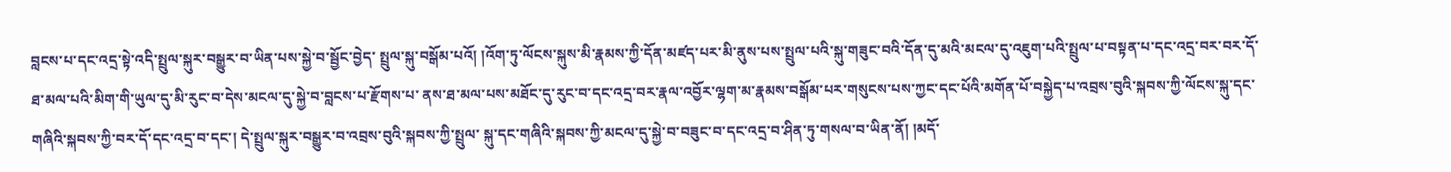བླངས་པ་དང་འདྲ་སྟེ་འདི་སྤྲུལ་སྐུར་བསྒྱུར་བ་ཡིན་པས་སྐྱེ་བ་སྦྱོང་བྱེད་ སྤྲུལ་སྐུ་བསྒོམ་པའོ། །འོག་ཏུ་ལོངས་སྐུས་མི་རྣམས་ཀྱི་དོན་མཛད་པར་མི་ནུས་པས་སྤྲུལ་པའི་སྐུ་གཟུང་བའི་དོན་དུ་མའི་མངལ་དུ་འཇུག་པའི་སྤྲུལ་པ་བསྟན་པ་དང་འདྲ་བར་བར་དོ་ཐ་མལ་པའི་མིག་གི་ཡུལ་དུ་མི་རུང་བ་དེས་མངལ་དུ་སྐྱེ་བ་བླངས་པ་རྫོགས་པ་ ནས་ཐ་མལ་པས་མཐོང་དུ་རུང་བ་དང་འདྲ་བར་རྣལ་འབྱོར་ལྷག་མ་རྣམས་བསྒོམ་པར་གསུངས་པས་ཀྱང་དང་པོའི་མགོན་པོ་བསྐྱེད་པ་འབྲས་བུའི་སྐབས་ཀྱི་ལོངས་སྐུ་དང་གཞིའི་སྐབས་ཀྱི་བར་དོ་དང་འདྲ་བ་དང་། དེ་སྤྲུལ་སྐུར་བསྒྱུར་བ་འབྲས་བུའི་སྐབས་ཀྱི་སྤྲུལ་ སྐུ་དང་གཞིའི་སྐབས་ཀྱི་མངལ་དུ་སྐྱེ་བ་བཟུང་བ་དང་འདྲ་བ་ཤིན་ཏུ་གསལ་བ་ཡིན་ནོ། །མདོ་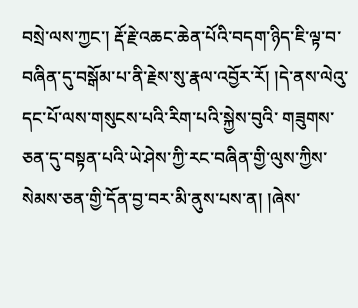བསྲེ་ལས་ཀྱང་། རྡོ་རྗེ་འཆང་ཆེན་པོའི་བདག་ཉིད་ཇི་ལྟ་བ་བཞིན་དུ་བསྒོམ་པ་ནི་རྗེས་སུ་རྣལ་འབྱོར་རོ། །དེ་ནས་ལེའུ་དང་པོ་ལས་གསུངས་པའི་རིག་པའི་སྐྱེས་བུའི་ གཟུགས་ཅན་དུ་བསྟན་པའི་ཡེ་ཤེས་ཀྱི་རང་བཞིན་གྱི་ལུས་ཀྱིས་སེམས་ཅན་གྱི་དོན་བྱ་བར་མི་ནུས་པས་ན། །ཞེས་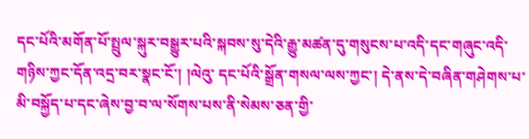དང་པོའི་མགོན་པོ་སྤྲུལ་སྐུར་བསྒྱུར་པའི་སྐབས་སུ་དེའི་རྒྱུ་མཚན་དུ་གསུངས་པ་འདི་དང་གཞུང་འདི་གཉིས་ཀྱང་དོན་འདྲ་བར་སྣང་ངོ་། །ལེའུ་ དང་པོའི་སྒྲོན་གསལ་ལས་ཀྱང་། དེ་ནས་དེ་བཞིན་གཤེགས་པ་མི་བསྐྱོད་པ་དང་ཞེས་བྱ་བ་ལ་སོགས་པས་ནི་སེམས་ཅན་གྱི་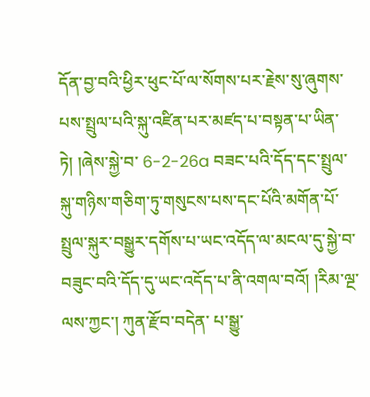དོན་བྱ་བའི་ཕྱིར་ཕུང་པོ་ལ་སོགས་པར་རྗེས་སུ་ཞུགས་པས་སྤྲུལ་པའི་སྐུ་འཛིན་པར་མཛད་པ་བསྟན་པ་ཡིན་ཏེ། །ཞེས་སྐྱེ་བ་ 6-2-26a བཟང་པའི་དོད་དང་སྤྲུལ་སྐུ་གཉིས་གཅིག་ཏུ་གསུངས་པས་དང་པོའི་མགོན་པོ་སྤྲུལ་སྐུར་བསྒྱུར་དགོས་པ་ཡང་འདོད་ལ་མངལ་དུ་སྐྱེ་བ་བཟུང་བའི་དོད་དུ་ཡང་འདོད་པ་ནི་འགལ་བའོ། །རིམ་ལྔ་ལས་ཀྱང་། ཀུན་རྫོབ་བདེན་ པ་སྒྱུ་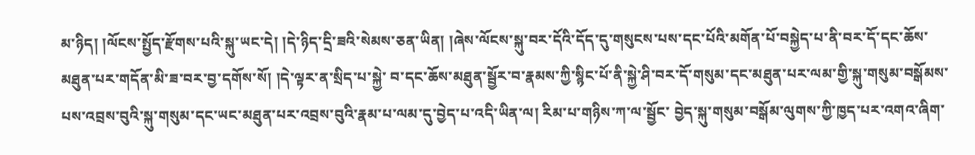མ་ཉིད། །ལོངས་སྤྱོད་རྫོགས་པའི་སྐུ་ཡང་དེ། །དེ་ཉིད་དྲི་ཟའི་སེམས་ཅན་ཡིན། །ཞེས་ལོངས་སྐུ་བར་དོའི་དོད་དུ་གསུངས་པས་དང་པོའི་མགོན་པོ་བསྐྱེད་པ་ནི་བར་དོ་དང་ཆོས་མཐུན་པར་གདོན་མི་ཟ་བར་བྱ་དགོས་སོ། །དེ་ལྟར་ན་སྲིད་པ་སྐྱེ་ བ་དང་ཆོས་མཐུན་སྦྱོར་བ་རྣམས་ཀྱི་སྙིང་པོ་ནི་སྐྱེ་ཤི་བར་དོ་གསུམ་དང་མཐུན་པར་ལམ་གྱི་སྐུ་གསུམ་བསྒོམས་པས་འབྲས་བུའི་སྐུ་གསུམ་དང་ཡང་མཐུན་པར་འབྲས་བུའི་རྣམ་པ་ལམ་དུ་བྱེད་པ་འདི་ཡིན་ལ། རིམ་པ་གཉིས་ཀ་ལ་སྦྱོང་ བྱེད་སྐུ་གསུམ་བསྒོམ་ལུགས་ཀྱི་ཁྱད་པར་འགའ་ཞིག་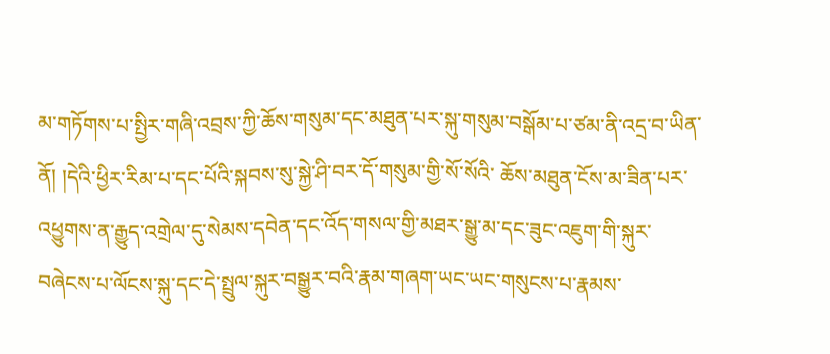མ་གཏོགས་པ་སྤྱིར་གཞི་འབྲས་ཀྱི་ཆོས་གསུམ་དང་མཐུན་པར་སྐུ་གསུམ་བསྒོམ་པ་ཙམ་ནི་འདྲ་བ་ཡིན་ནོ། །དེའི་ཕྱིར་རིམ་པ་དང་པོའི་སྐབས་སུ་སྐྱེ་ཤི་བར་དོ་གསུམ་གྱི་སོ་སོའི་ ཆོས་མཐུན་ངོས་མ་ཟིན་པར་འཕྱུགས་ན་རྒྱུད་འགྲེལ་དུ་སེམས་དབེན་དང་འོད་གསལ་གྱི་མཐར་སྒྱུ་མ་དང་ཟུང་འཇུག་གི་སྐུར་བཞེངས་པ་ལོངས་སྐུ་དང་དེ་སྤྲུལ་སྐུར་བསྒྱུར་བའི་རྣམ་གཞག་ཡང་ཡང་གསུངས་པ་རྣམས་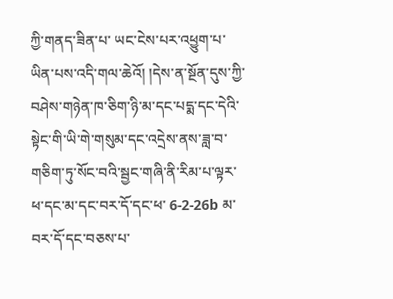ཀྱི་གནད་ཟིན་པ་ ཡང་ངེས་པར་འཕྱུག་པ་ཡིན་པས་འདི་གལ་ཆེའོ། །དེས་ན་སྔོན་དུས་ཀྱི་བཤེས་གཉེན་ཁ་ཅིག་ཉི་མ་དང་པདྨ་དང་དེའི་སྟེང་གི་ཡི་གེ་གསུམ་དང་འདྲེས་ནས་ཟླ་བ་གཅིག་ཏུ་སོང་བའི་སྦྱང་གཞི་ནི་རིམ་པ་ལྟར་ཕ་དང་མ་དང་བར་དོ་དང་ཕ་ 6-2-26b མ་བར་དོ་དང་བཅས་པ་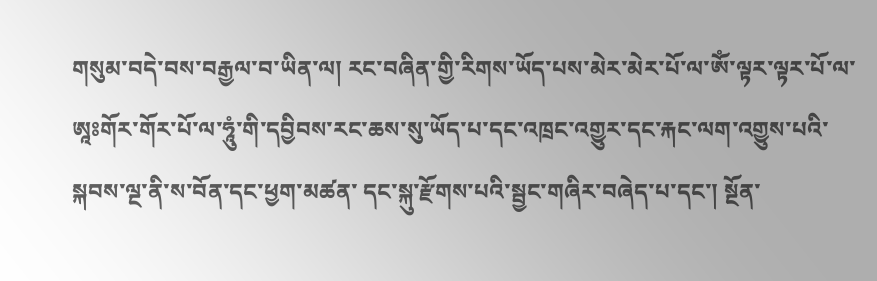གསུམ་བདེ་བས་བརྒྱལ་བ་ཡིན་ལ། རང་བཞིན་གྱི་རིགས་ཡོད་པས་མེར་མེར་པོ་ལ་ཨོཾ་ལྟར་ལྟར་པོ་ལ་ཨཱཿགོར་གོར་པོ་ལ་ཧཱུཾ་གི་དབྱིབས་རང་ཆས་སུ་ཡོད་པ་དང་འཁྲང་འགྱུར་དང་རྐང་ལག་འགྱུས་པའི་སྐབས་ལྔ་ནི་ས་བོན་དང་ཕྱག་མཚན་ དང་སྐུ་རྫོགས་པའི་སྦྱང་གཞིར་བཞེད་པ་དང་། སྔོན་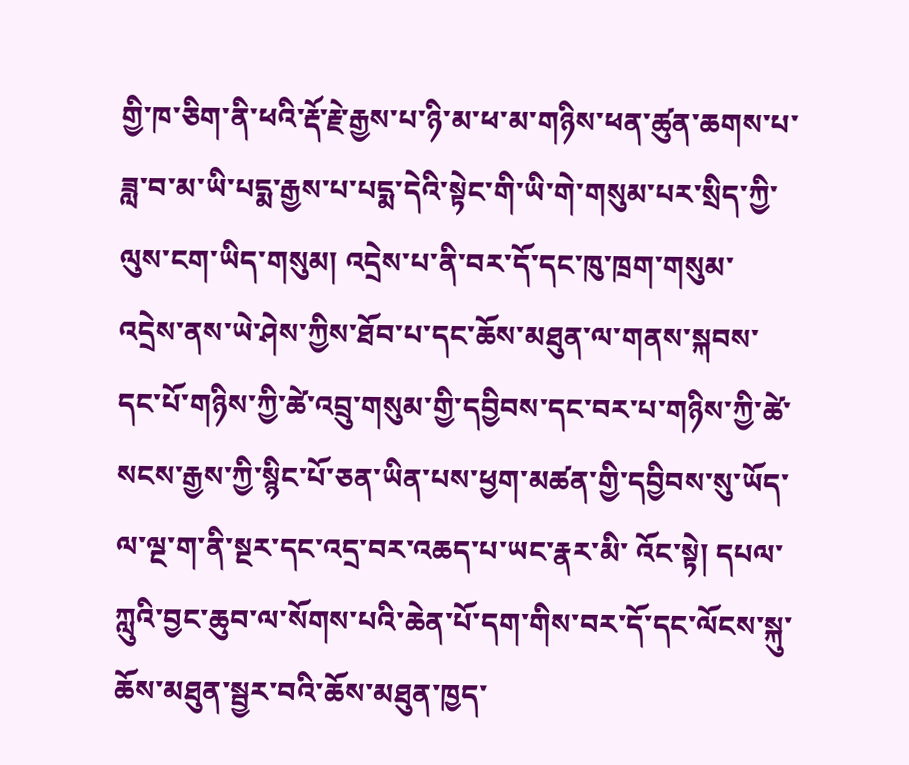གྱི་ཁ་ཅིག་ནི་ཕའི་རྡོ་རྗེ་རྒྱས་པ་ཉི་མ་ཕ་མ་གཉིས་ཕན་ཚུན་ཆགས་པ་ཟླ་བ་མ་ཡི་པདྨ་རྒྱས་པ་པདྨ་དེའི་སྟེང་གི་ཡི་གེ་གསུམ་པར་སྲིད་ཀྱི་ལུས་ངག་ཡིད་གསུམ། འདྲེས་པ་ནི་བར་དོ་དང་ཁུ་ཁྲག་གསུམ་ འདྲེས་ནས་ཡེ་ཤེས་ཀྱིས་ཐོབ་པ་དང་ཆོས་མཐུན་ལ་གནས་སྐབས་དང་པོ་གཉིས་ཀྱི་ཚེ་འབྲུ་གསུམ་གྱི་དབྱིབས་དང་བར་པ་གཉིས་ཀྱི་ཚེ་སངས་རྒྱས་ཀྱི་སྙིང་པོ་ཅན་ཡིན་པས་ཕྱག་མཚན་གྱི་དབྱིབས་སུ་ཡོད་ལ་ལྔ་ག་ནི་སྔར་དང་འདྲ་བར་འཆད་པ་ཡང་རྣར་མི་ འོང་སྟེ། དཔལ་ཀླུའི་བྱང་ཆུབ་ལ་སོགས་པའི་ཆེན་པོ་དག་གིས་བར་དོ་དང་ལོངས་སྐུ་ཆོས་མཐུན་སྦྱར་བའི་ཆོས་མཐུན་ཁྱད་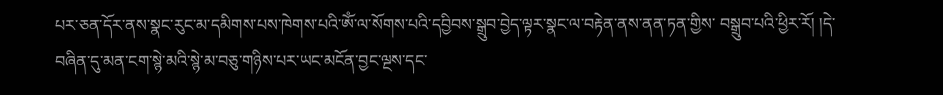པར་ཅན་དོར་ནས་སྣང་རུང་མ་དམིགས་པས་ཁེགས་པའི་ཨོཾ་ལ་སོགས་པའི་དབྱིབས་སྒྲུབ་བྱེད་ལྟར་སྣང་ལ་བརྟེན་ནས་ནན་ཏན་གྱིས་ བསྒྲུབ་པའི་ཕྱིར་རོ། །དེ་བཞིན་དུ་མན་ངག་སྙེ་མའི་སྙེ་མ་བཅུ་གཉིས་པར་ཡང་མངོན་བྱང་ལྔས་དང་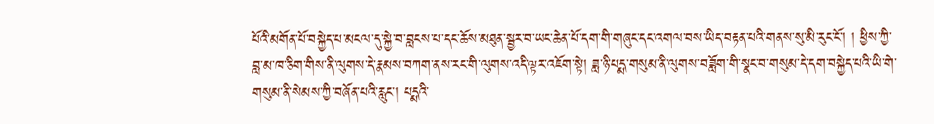པོའི་མགོན་པོ་བསྐྱེད་པ་མངལ་དུ་སྐྱེ་བ་བླངས་པ་དང་ཆོས་མཐུན་སྦྱར་བ་ཡང་ཆེན་པོ་དག་གི་གཞུང་དང་འགལ་བས་ཡིད་བརྟན་པའི་གནས་སུ་མི་རུང་ངོ་། ། ཕྱིས་ཀྱི་བླ་མ་ཁ་ཅིག་གིས་ནི་ལུགས་དེ་རྣམས་བཀག་ནས་རང་གི་ལུགས་འདི་ལྟར་འཇོག་སྟེ། ཟླ་ཉི་པདྨ་གསུམ་ནི་ལུགས་བཟློག་གི་སྣང་བ་གསུམ་དེ་དག་བསྐྱེད་པའི་ཡི་གེ་གསུམ་ནི་སེམས་ཀྱི་བཞོན་པའི་རླུང་། པདྨའི་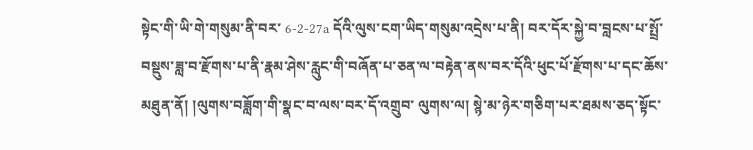སྟེང་གི་ཡི་གེ་གསུམ་ནི་བར་ 6-2-27a དོའི་ལུས་ངག་ཡིད་གསུམ་འདྲེས་པ་ནི། བར་དོར་སྐྱེ་བ་བླངས་པ་སྤྲོ་བསྡུས་ཟླ་བ་རྫོགས་པ་ནི་རྣམ་ཤེས་རླུང་གི་བཞོན་པ་ཅན་ལ་བརྟེན་ནས་བར་དོའི་ཕུང་པོ་རྫོགས་པ་དང་ཆོས་མཐུན་ནོ། །ལུགས་བཟློག་གི་སྣང་བ་ལས་བར་དོ་འགྲུབ་ ལུགས་ལ། སྙེ་མ་ཉེར་གཅིག་པར་ཐམས་ཅད་སྟོང་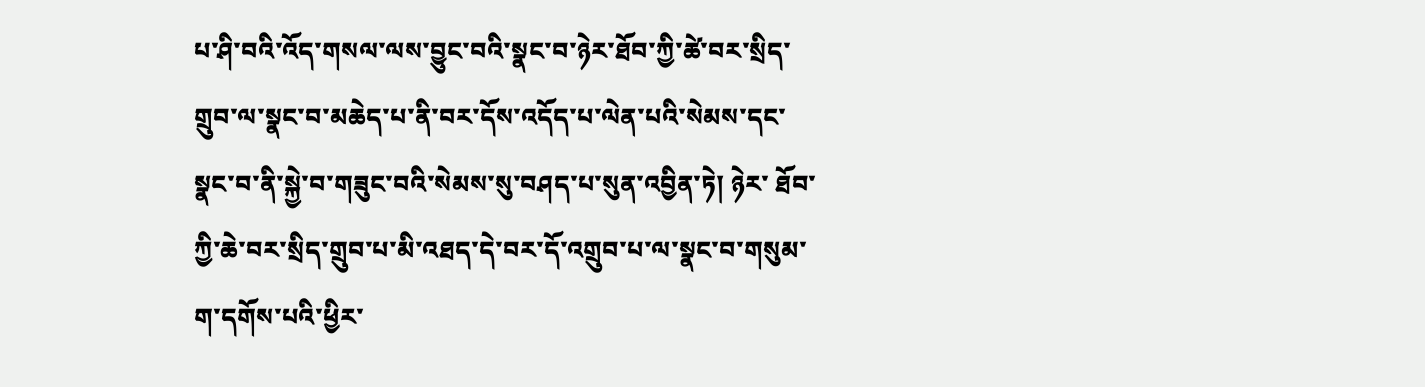པ་ཤི་བའི་འོད་གསལ་ལས་བྱུང་བའི་སྣང་བ་ཉེར་ཐོབ་ཀྱི་ཚེ་བར་སྲིད་གྲུབ་ལ་སྣང་བ་མཆེད་པ་ནི་བར་དོས་འདོད་པ་ལེན་པའི་སེམས་དང་སྣང་བ་ནི་སྐྱེ་བ་གཟུང་བའི་སེམས་སུ་བཤད་པ་སུན་འབྱིན་ཏེ། ཉེར་ ཐོབ་ཀྱི་ཆེ་བར་སྲིད་གྲུབ་པ་མི་འཐད་དེ་བར་དོ་འགྲུབ་པ་ལ་སྣང་བ་གསུམ་ག་དགོས་པའི་ཕྱིར་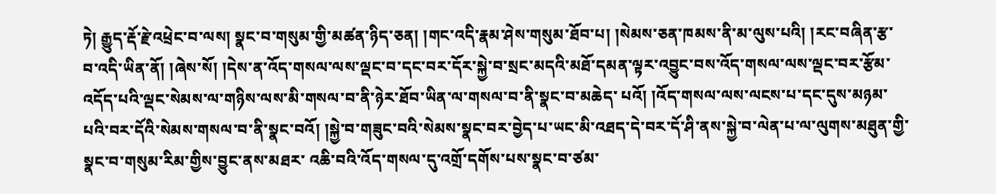ཏེ། རྒྱུད་རྡོ་རྗེ་འཕྲེང་བ་ལས། སྣང་བ་གསུམ་གྱི་མཚན་ཉིད་ཅན། །གང་འདི་རྣམ་ཤེས་གསུམ་ཐོབ་པ། །སེམས་ཅན་ཁམས་ནི་མ་ལུས་པའི། །རང་བཞིན་རྩ་ བ་འདི་ཡིན་ནོ། །ཞེས་སོ། །དེས་ན་འོད་གསལ་ལས་ལྡང་བ་དང་བར་དོར་སྐྱེ་བ་སྲང་མདའི་མཐོ་དམན་ལྟར་འབྱུང་བས་འོད་གསལ་ལས་ལྡང་བར་རྩོམ་འདོད་པའི་ལྡང་སེམས་ལ་གཉིས་ལས་མི་གསལ་བ་ནི་ཉེར་ཐོབ་ཡིན་ལ་གསལ་བ་ནི་སྣང་བ་མཆེད་ པའོ། །འོད་གསལ་ལས་ལངས་པ་དང་དུས་མཉམ་པའི་བར་དོའི་སེམས་གསལ་བ་ནི་སྣང་བའོ། །སྐྱེ་བ་གཟུང་བའི་སེམས་སྣང་བར་བྱེད་པ་ཡང་མི་འཐད་དེ་བར་དོ་ཤི་ནས་སྐྱེ་བ་ལེན་པ་ལ་ལུགས་མཐུན་གྱི་སྣང་བ་གསུམ་རིམ་གྱིས་བྱུང་ནས་མཐར་ འཆི་བའི་འོད་གསལ་དུ་འགྲོ་དགོས་པས་སྣང་བ་ཙམ་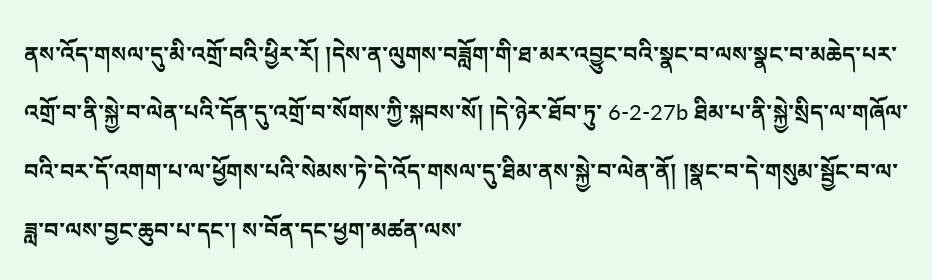ནས་འོད་གསལ་དུ་མི་འགྲོ་བའི་ཕྱིར་རོ། །དེས་ན་ལུགས་བཟློག་གི་ཐ་མར་འབྱུང་བའི་སྣང་བ་ལས་སྣང་བ་མཆེད་པར་འགྲོ་བ་ནི་སྐྱེ་བ་ལེན་པའི་དོན་དུ་འགྲོ་བ་སོགས་ཀྱི་སྐབས་སོ། །དེ་ཉེར་ཐོབ་ཏུ་ 6-2-27b ཐིམ་པ་ནི་སྐྱེ་སྲིད་ལ་གཞོལ་བའི་བར་དོ་འགག་པ་ལ་ཕྱོགས་པའི་སེམས་ཏེ་དེ་འོད་གསལ་དུ་ཐིམ་ནས་སྐྱེ་བ་ལེན་ནོ། །སྣང་བ་དེ་གསུམ་སྦྱོང་བ་ལ་ཟླ་བ་ལས་བྱང་ཆུབ་པ་དང་། ས་བོན་དང་ཕྱག་མཚན་ལས་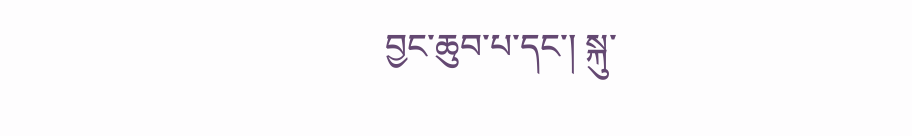བྱང་ཆུབ་པ་དང་། སྐུ་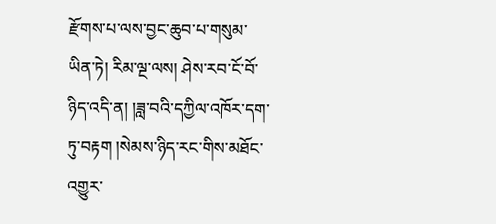རྫོགས་པ་ལས་བྱང་ཆུབ་པ་གསུམ་ ཡིན་ཏེ། རིམ་ལྔ་ལས། ཤེས་རབ་ངོ་བོ་ཉིད་འདི་ན། །ཟླ་བའི་དཀྱིལ་འཁོར་དག་ཏུ་བརྟག །སེམས་ཉིད་རང་གིས་མཐོང་འགྱུར་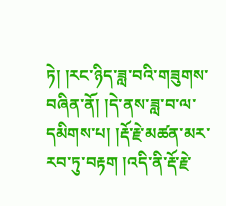ཏེ། །རང་ཉིད་ཟླ་བའི་གཟུགས་བཞིན་ནོ། །དེ་ནས་ཟླ་བ་ལ་དམིགས་པ། །རྡོ་རྗེ་མཚན་མར་རབ་ཏུ་བརྟག །འདི་ནི་རྡོ་རྗེ་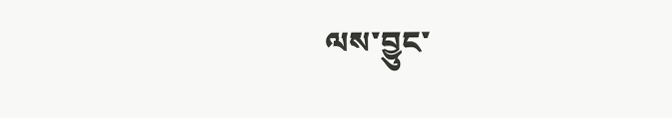ལས་བྱུང་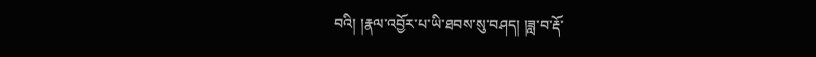བའི། །རྣལ་འབྱོར་པ་ཡི་ཐབས་སུ་བཤད། །ཟླ་བ་རྡོ་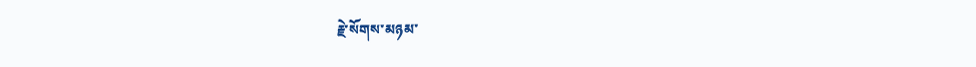རྗེ་སོགས་མཉམ་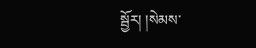སྦྱོར། །སེམས་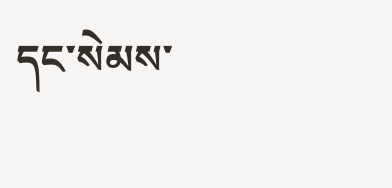དང་སེམས་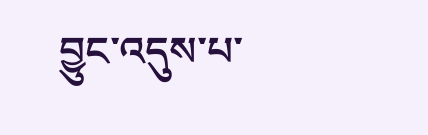བྱུང་འདུས་པ་